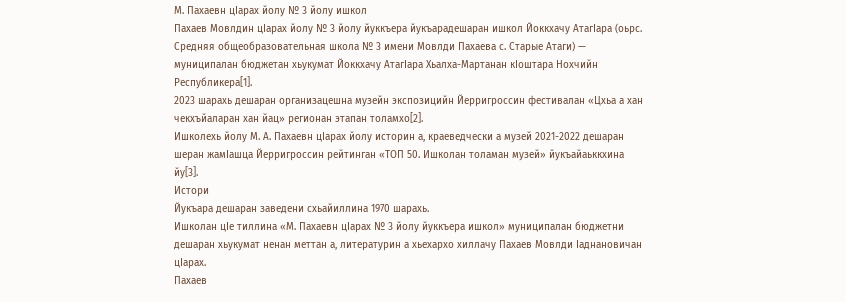М. Пахаевн цӀарах йолу № 3 йолу ишкол
Пахаев Мовлдин цӀарах йолу № 3 йолу йуккъера йукъарадешаран ишкол Йоккхачу АтагӀара (оьрс. Средняя общеобразовательная школа № 3 имени Мовлди Пахаева с. Старые Атаги) — муниципалан бюджетан хьукумат Йоккхачу АтагӀара Хьалха-Мартанан кӀоштара Нохчийн Республикера[1].
2023 шарахь дешаран организацешна музейн экспозицийн Йерригроссин фестивалан «Цхьа а хан чекхъйаларан хан йац» регионан этапан толамхо[2].
Ишколехь йолу М. А. Пахаевн цӀарах йолу историн а, краеведчески а музей 2021-2022 дешаран шеран жамӀашца Йерригроссин рейтинган «ТОП 50. Ишколан толаман музей» йукъайаьккхина йу[3].
Истори
Йукъара дешаран заведени схьайиллина 1970 шарахь.
Ишколан цӀе тиллина «М. Пахаевн цӀарах № 3 йолу йуккъера ишкол» муниципалан бюджетни дешаран хьукумат ненан меттан а, литературин а хьехархо хиллачу Пахаев Мовлди Ӏаднановичан цӀарах.
Пахаев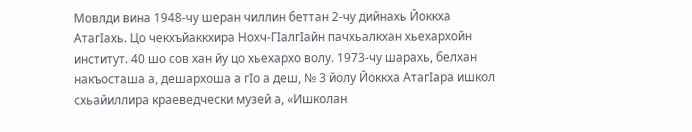Мовлди вина 1948-чу шеран чиллин беттан 2-чу дийнахь Йоккха АтагӀахь. Цо чекхъйаккхира Нохч-ГӀалгӀайн пачхьалкхан хьехархойн институт. 40 шо сов хан йу цо хьехархо волу. 1973-чу шарахь, белхан накъосташа а, дешархоша а гӀо а деш, № 3 йолу Йоккха АтагӀара ишкол схьайиллира краеведчески музей а, «Ишколан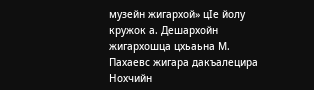музейн жигархой» цӀе йолу кружок а. Дешархойн жигархошца цхьаьна М. Пахаевс жигара дакъалецира Нохчийн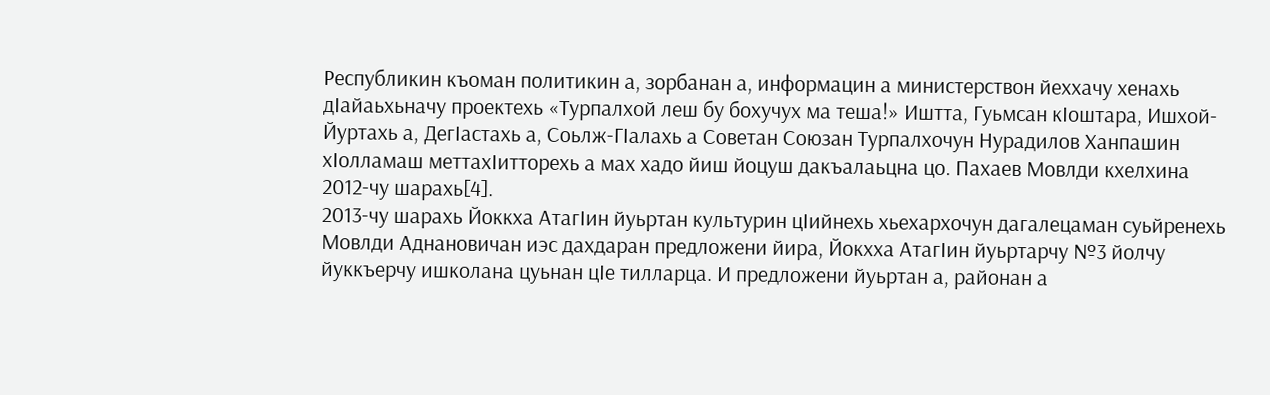Республикин къоман политикин а, зорбанан а, информацин а министерствон йеххачу хенахь дӀайаьхьначу проектехь «Турпалхой леш бу бохучух ма теша!» Иштта, Гуьмсан кӀоштара, Ишхой-Йуртахь а, ДегӀастахь а, Соьлж-ГӀалахь а Советан Союзан Турпалхочун Нурадилов Ханпашин хӀолламаш меттахӀитторехь а мах хадо йиш йоцуш дакъалаьцна цо. Пахаев Мовлди кхелхина 2012-чу шарахь[4].
2013-чу шарахь Йоккха АтагӀин йуьртан культурин цӀийнехь хьехархочун дагалецаман суьйренехь Мовлди Аднановичан иэс дахдаран предложени йира, Йокхха АтагӀин йуьртарчу №3 йолчу йуккъерчу ишколана цуьнан цӀе тилларца. И предложени йуьртан а, районан а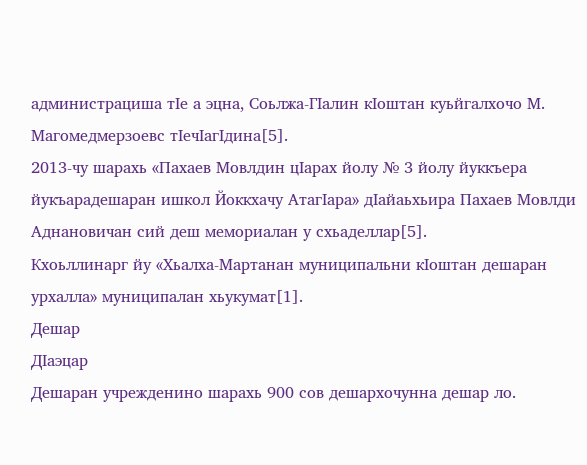администрациша тӀе а эцна, Соьлжа-ГӀалин кӀоштан куьйгалхочо М. Магомедмерзоевс тӀечӀагӀдина[5].
2013-чу шарахь «Пахаев Мовлдин цӀарах йолу № 3 йолу йуккъера йукъарадешаран ишкол Йоккхачу АтагӀара» дӀайаьхьира Пахаев Мовлди Аднановичан сий деш мемориалан у схьаделлар[5].
Кхоьллинарг йу «Хьалха-Мартанан муниципальни кӀоштан дешаран урхалла» муниципалан хьукумат[1].
Дешар
ДӀаэцар
Дешаран учрежденино шарахь 900 сов дешархочунна дешар ло.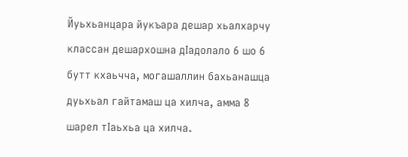Йуьхьанцара йукъара дешар хьалхарчу классан дешархошна дӀадолало 6 шо 6 бутт кхаьчча, могашаллин бахьанашца дуьхьал гайтамаш ца хилча, амма 8 шарел тӀаьхьа ца хилча.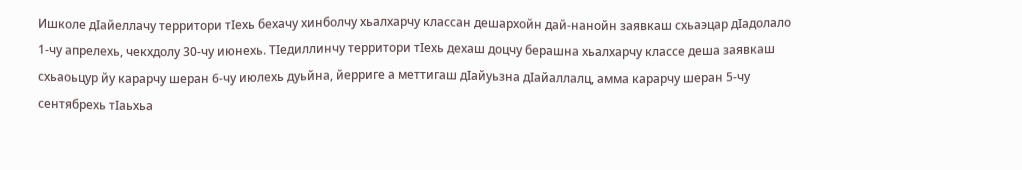Ишколе дӀайеллачу территори тӀехь бехачу хинболчу хьалхарчу классан дешархойн дай-нанойн заявкаш схьаэцар дӀадолало 1-чу апрелехь, чекхдолу 30-чу июнехь. ТӀедиллинчу территори тӀехь дехаш доцчу берашна хьалхарчу классе деша заявкаш схьаоьцур йу карарчу шеран 6-чу июлехь дуьйна, йерриге а меттигаш дӀайуьзна дӀайаллалц, амма карарчу шеран 5-чу сентябрехь тӀаьхьа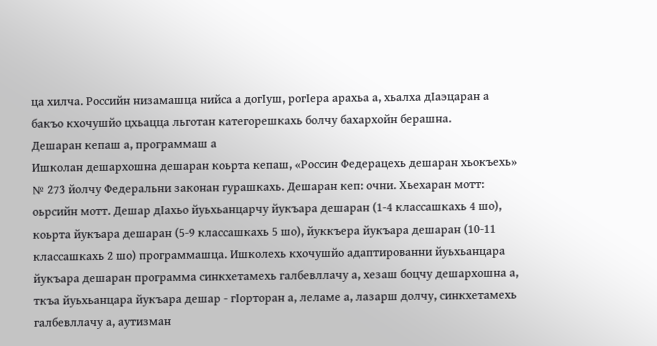ца хилча. Российн низамашца нийса а догӀуш, рогӀера арахьа а, хьалха дӀаэцаран а бакъо кхочушйо цхьацца льготан категорешкахь болчу бахархойн берашна.
Дешаран кепаш а, программаш а
Ишколан дешархошна дешаран коьрта кепаш, «Россин Федерацехь дешаран хьокъехь» № 273 йолчу Федеральни законан гурашкахь. Дешаран кеп: очни. Хьехаран мотт: оьрсийн мотт. Дешар дӀахьо йуьхьанцарчу йукъара дешаран (1-4 классашкахь 4 шо), коьрта йукъара дешаран (5-9 классашкахь 5 шо), йуккъера йукъара дешаран (10-11 классашкахь 2 шо) программашца. Ишколехь кхочушйо адаптированни йуьхьанцара йукъара дешаран программа синкхетамехь галбевллачу а, хезаш боцчу дешархошна а, ткъа йуьхьанцара йукъара дешар - гӀорторан а, леламе а, лазарш долчу, синкхетамехь галбевллачу а, аутизман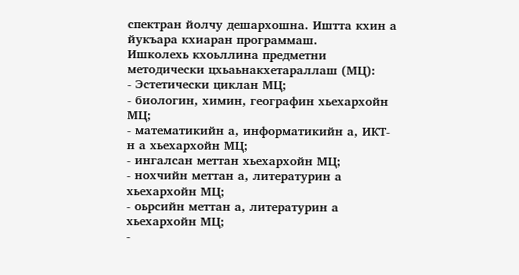спектран йолчу дешархошна. Иштта кхин а йукъара кхиаран программаш.
Ишколехь кхоьллина предметни методически цхьаьнакхетараллаш (МЦ):
- Эстетически циклан МЦ;
- биологин, химин, географин хьехархойн МЦ;
- математикийн а, информатикийн а, ИКТ-н а хьехархойн МЦ;
- ингалсан меттан хьехархойн МЦ;
- нохчийн меттан а, литературин а хьехархойн МЦ;
- оьрсийн меттан а, литературин а хьехархойн МЦ;
-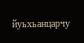йуьхьанцарчу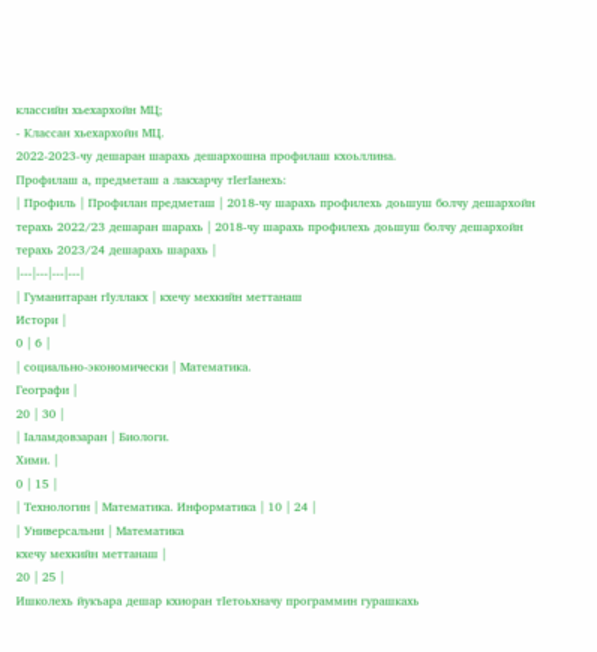классийн хьехархойн МЦ;
- Классан хьехархойн МЦ.
2022-2023-чу дешаран шарахь дешархошна профилаш кхоьллина.
Профилаш а, предметаш а лакхарчу тӀегӀанехь:
| Профиль | Профилан предметаш | 2018-чу шарахь профилехь доьшуш болчу дешархойн терахь 2022/23 дешаран шарахь | 2018-чу шарахь профилехь доьшуш болчу дешархойн терахь 2023/24 дешарахь шарахь |
|---|---|---|---|
| Гуманитаран гӀуллакх | кхечу мехкийн меттанаш
Истори |
0 | 6 |
| социально-экономически | Математика.
Географи |
20 | 30 |
| Ӏаламдовзаран | Биологи.
Хими. |
0 | 15 |
| Технологин | Математика. Информатика | 10 | 24 |
| Универсальни | Математика
кхечу мехкийн меттанаш |
20 | 25 |
Ишколехь йукъара дешар кхиоран тӀетоьхначу программин гурашкахь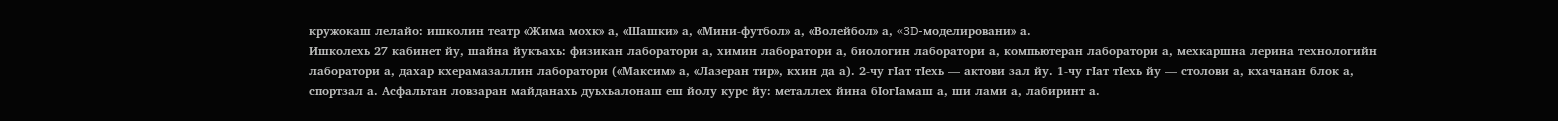кружокаш лелайо: ишколин театр «Жима мохк» а, «Шашки» а, «Мини-футбол» а, «Волейбол» а, «3D-моделировани» а.
Ишколехь 27 кабинет йу, шайна йукъахь: физикан лаборатори а, химин лаборатори а, биологин лаборатори а, компьютеран лаборатори а, мехкаршна лерина технологийн лаборатори а, дахар кхерамазаллин лаборатори («Максим» а, «Лазеран тир», кхин да а). 2-чу гӀат тӀехь — актови зал йу. 1-чу гӀат тӀехь йу — столови а, кхачанан блок а, спортзал а. Асфальтан ловзаран майданахь дуьхьалонаш еш йолу курс йу: металлех йина бӀогӀамаш а, ши лами а, лабиринт а.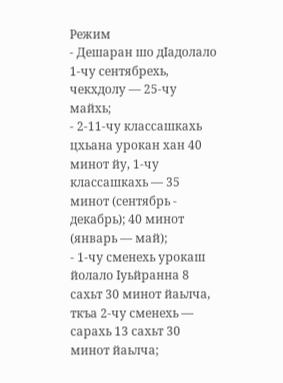Режим
- Дешаран шо дӀадолало 1-чу сентябрехь, чекхдолу — 25-чу майхь;
- 2-11-чу классашкахь цхьана урокан хан 40 минот йу, 1-чу классашкахь — 35 минот (сентябрь - декабрь); 40 минот (январь — май);
- 1-чу сменехь урокаш йолало Ӏуьйранна 8 сахьт 30 минот йаьлча, ткъа 2-чу сменехь — сарахь 13 сахьт 30 минот йаьлча;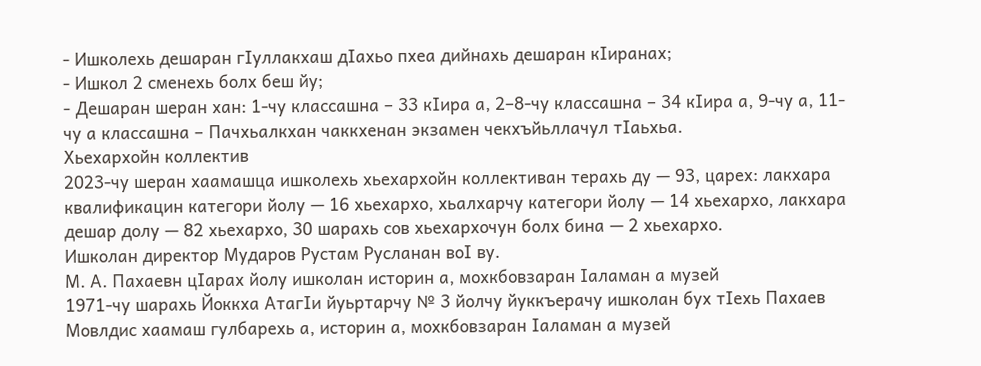- Ишколехь дешаран гӀуллакхаш дӀахьо пхеа дийнахь дешаран кӀиранах;
- Ишкол 2 сменехь болх беш йу;
- Дешаран шеран хан: 1-чу классашна – 33 кӀира а, 2–8-чу классашна – 34 кӀира а, 9-чу а, 11-чу а классашна – Пачхьалкхан чаккхенан экзамен чекхъйьллачул тӀаьхьа.
Хьехархойн коллектив
2023-чу шеран хаамашца ишколехь хьехархойн коллективан терахь ду — 93, царех: лакхара квалификацин категори йолу — 16 хьехархо, хьалхарчу категори йолу — 14 хьехархо, лакхара дешар долу — 82 хьехархо, 30 шарахь сов хьехархочун болх бина — 2 хьехархо.
Ишколан директор Мударов Рустам Русланан воӀ ву.
М. А. Пахаевн цӀарах йолу ишколан историн а, мохкбовзаран Ӏаламан а музей
1971-чу шарахь Йоккха АтагӀи йуьртарчу № 3 йолчу йуккъерачу ишколан бух тӀехь Пахаев Мовлдис хаамаш гулбарехь а, историн а, мохкбовзаран Ӏаламан а музей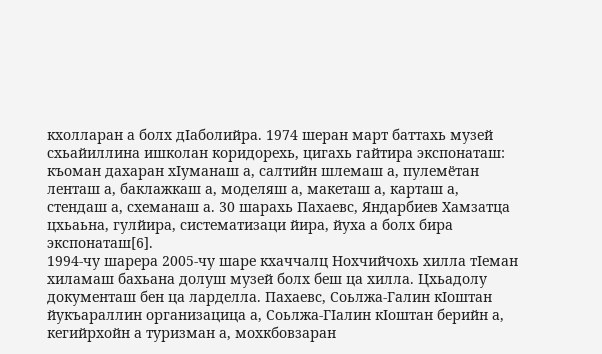кхолларан а болх дӀаболийра. 1974 шеран март баттахь музей схьайиллина ишколан коридорехь, цигахь гайтира экспонаташ: къоман дахаран хӀуманаш а, салтийн шлемаш а, пулемётан ленташ а, баклажкаш а, моделяш а, макеташ а, карташ а, стендаш а, схеманаш а. 30 шарахь Пахаевс, Яндарбиев Хамзатца цхьаьна, гулйира, систематизаци йира, йуха а болх бира экспонаташ[6].
1994-чу шарера 2005-чу шаре кхаччалц Нохчийчохь хилла тӀеман хиламаш бахьана долуш музей болх беш ца хилла. Цхьадолу документаш бен ца ларделла. Пахаевс, Соьлжа-Галин кӀоштан йукъараллин организацица а, Соьлжа-ГӀалин кӀоштан берийн а, кегийрхойн а туризман а, мохкбовзаран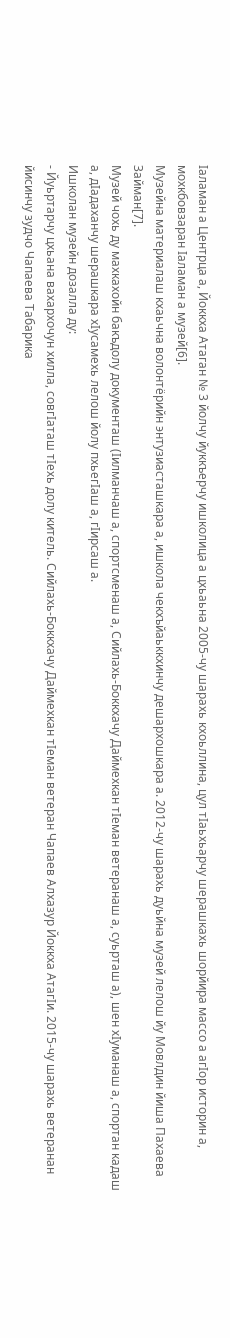Ӏаламан а Центрца а, Йоккха Атаган № 3 йолчу йуккъерчу ишколица а цхьаьна 2005-чу шарахь кхоьллина, цул тӀаьхьарчу шерашкахь шорйира массо а агӀор историн а, мохкбовзаран Ӏаламан а музей[6].
Музейна материалаш кхаьчна волонтёрийн энтузиасташкара а, ишкола чекхъйаьккхинчу дешархошкара а. 2012-чу шарахь дуьйна музей лелош йу Мовлдин йиша Пахаева Займан[7].
Музей чохь ду махкахойн бакъдолу документаш (Ӏилманчаш а, спортсменаш а, Сийлахь-Боккхачу Даймехкан тӀеман ветеранаш а, суьрташ а), шен хӀуманаш а, спортан кадаш а, дӀадаханчу шерашкара хӀусамехь лелош йолу пхьегӀаш а, гӀирсаш а.
Ишколан музейн дозалла ду:
- Йуьртарчу цхьана вахархочун хилла, совгӀаташ тӀехь долу китель. Сийлахь-Боккхачу Даймехкан тӀеман ветеран Чапаев Алхазур Йоккха АтагӀи. 2015-чу шарахь ветеранан йисинчу зудчо Чапаева Табарика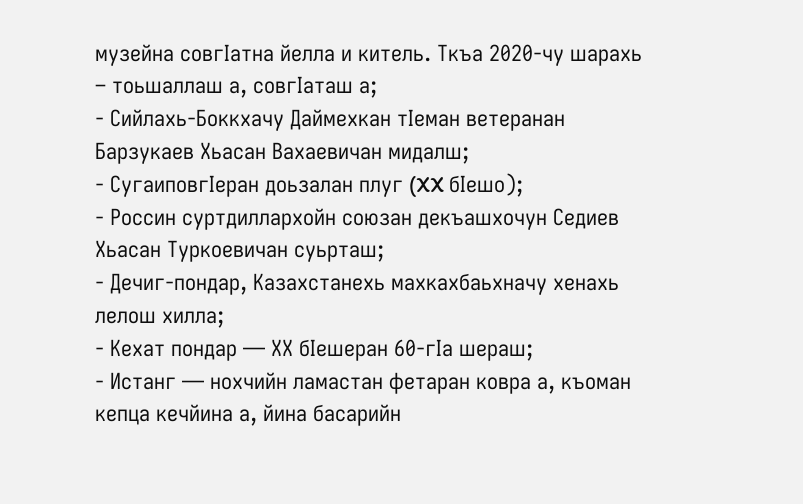музейна совгӀатна йелла и китель. Ткъа 2020-чу шарахь – тоьшаллаш а, совгӀаташ а;
- Сийлахь-Боккхачу Даймехкан тӀеман ветеранан Барзукаев Хьасан Вахаевичан мидалш;
- СугаиповгӀеран доьзалан плуг (XX бӀешо);
- Россин суртдиллархойн союзан декъашхочун Седиев Хьасан Туркоевичан суьрташ;
- Дечиг-пондар, Казахстанехь махкахбаьхначу хенахь лелош хилла;
- Кехат пондар — ХХ бӀешеран 60-гӀа шераш;
- Истанг — нохчийн ламастан фетаран ковра а, къоман кепца кечйина а, йина басарийн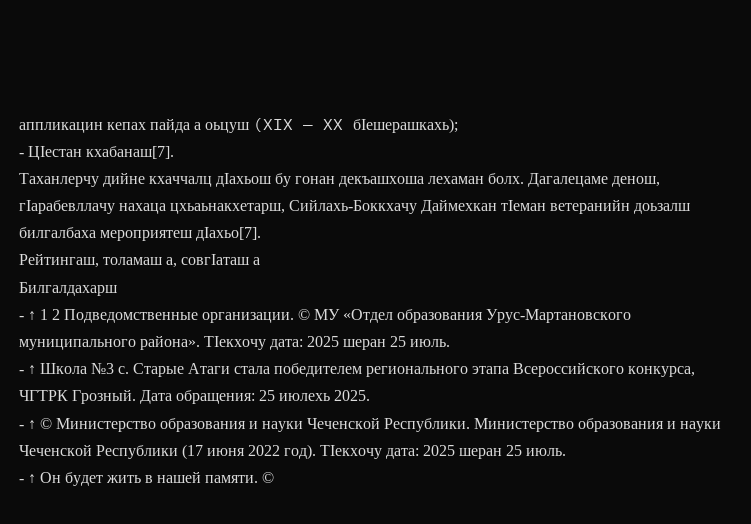аппликацин кепах пайда а оьцуш (XIX — XX бӀешерашкахь);
- ЦӀестан кхабанаш[7].
Таханлерчу дийне кхаччалц дӀахьош бу гонан декъашхоша лехаман болх. Дагалецаме денош, гӀарабевллачу нахаца цхьаьнакхетарш, Сийлахь-Боккхачу Даймехкан тӀеман ветеранийн доьзалш билгалбаха мероприятеш дӀахьо[7].
Рейтингаш, толамаш а, совгӀаташ а
Билгалдахарш
- ↑ 1 2 Подведомственные организации. © МУ «Отдел образования Урус-Мартановского муниципального района». ТӀекхочу дата: 2025 шеран 25 июль.
- ↑ Школа №3 с. Старые Атаги стала победителем регионального этапа Всероссийского конкурса, ЧГТРК Грозный. Дата обращения: 25 июлехь 2025.
- ↑ © Министерство образования и науки Чеченской Республики. Министерство образования и науки Чеченской Республики (17 июня 2022 год). ТӀекхочу дата: 2025 шеран 25 июль.
- ↑ Он будет жить в нашей памяти. ©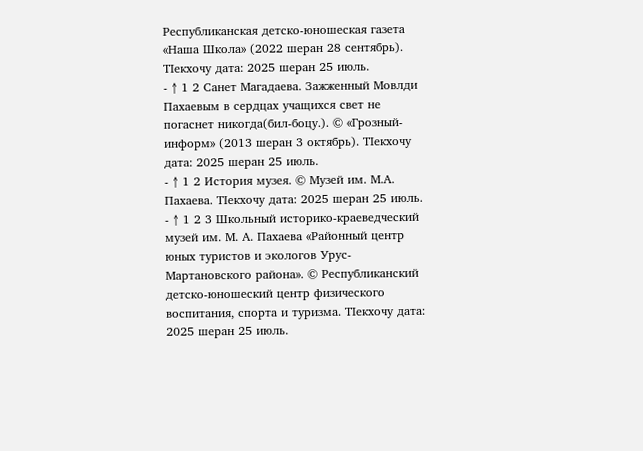Республиканская детско-юношеская газета «Наша Школа» (2022 шеран 28 сентябрь). ТӀекхочу дата: 2025 шеран 25 июль.
- ↑ 1 2 Санет Магадаева. Зажженный Мовлди Пахаевым в сердцах учащихся свет не погаснет никогда(бил-боцу.). © «Грозный-информ» (2013 шеран 3 октябрь). ТӀекхочу дата: 2025 шеран 25 июль.
- ↑ 1 2 История музея. © Музей им. М.А. Пахаева. ТӀекхочу дата: 2025 шеран 25 июль.
- ↑ 1 2 3 Школьный историко-краеведческий музей им. М. А. Пахаева «Районный центр юных туристов и экологов Урус-Мартановского района». © Республиканский детско-юношеский центр физического воспитания, спорта и туризма. ТӀекхочу дата: 2025 шеран 25 июль.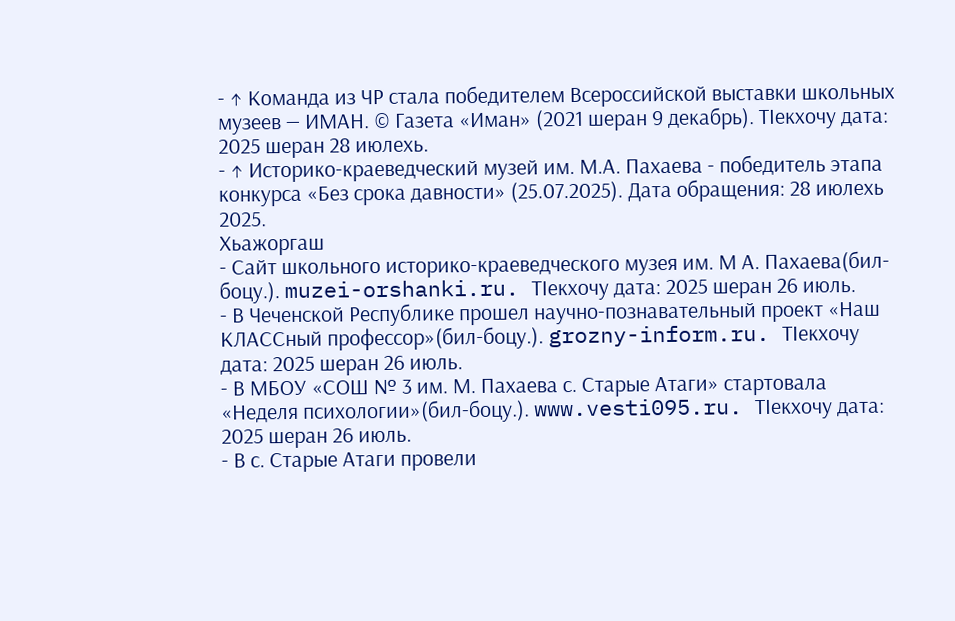- ↑ Команда из ЧР стала победителем Всероссийской выставки школьных музеев — ИМАН. © Газета «Иман» (2021 шеран 9 декабрь). ТӀекхочу дата: 2025 шеран 28 июлехь.
- ↑ Историко-краеведческий музей им. М.А. Пахаева - победитель этапа конкурса «Без срока давности» (25.07.2025). Дата обращения: 28 июлехь 2025.
Хьажоргаш
- Сайт школьного историко-краеведческого музея им. М А. Пахаева(бил-боцу.). muzei-orshanki.ru. ТӀекхочу дата: 2025 шеран 26 июль.
- В Чеченской Республике прошел научно-познавательный проект «Наш КЛАССный профессор»(бил-боцу.). grozny-inform.ru. ТӀекхочу дата: 2025 шеран 26 июль.
- В МБОУ «СОШ № 3 им. М. Пахаева с. Старые Атаги» стартовала «Неделя психологии»(бил-боцу.). www.vesti095.ru. ТӀекхочу дата: 2025 шеран 26 июль.
- В с. Старые Атаги провели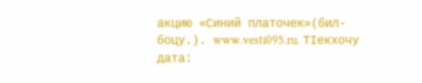акцию «Синий платочек»(бил-боцу.). www.vesti095.ru. ТӀекхочу дата: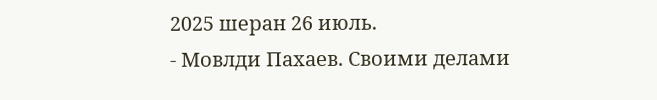2025 шеран 26 июль.
- Мовлди Пахаев. Своими делами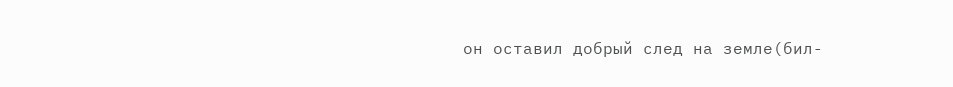он оставил добрый след на земле(бил-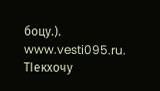боцу.). www.vesti095.ru. ТӀекхочу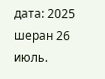дата: 2025 шеран 26 июль.